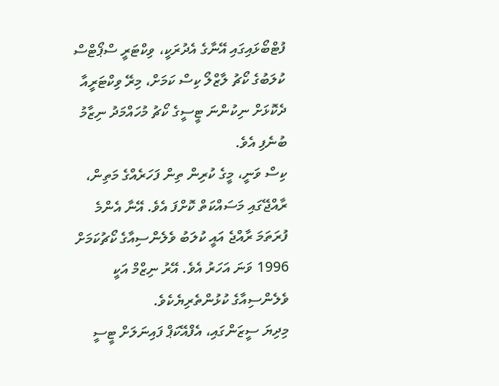ފުޓްބޯޅައިގައި އޭނާގެ އެދުރަކީ، ވިކްޓަރީ ސްޕޯޓްސް ކުލަބުގެ ކޯޗު ލާޒްލޯ ކިސް ކަމަށް، މިރޭ ވިކްޓަރީއާ ދެކޮޅަށް ނިކުންނަ ޓީސީގެ ކޯޗު މުހައްމަދު ނިޒާމު ބުނެފި އެވެ.
ކިސް ވަނީ، މީގެ ކުރިން ތިން ފަހަރެއްގެ މަތިން، ރާއްޖޭގައި މަސައްކަތް ކޮށްފަ އެވެ. އޭނާ އެންމެ ފުރަތަމަ ރާއްޖެ އައީ ކުލަބު ވެލެންސިއާގެ ކޯޗުކަމަށް 1996 ވަނަ އަހަރު އެވެ. އޭރު ނިޒްމް އަކީ ވެލެންސިއާގެ ކުޅުންތެރިޔެކެވެ.
މިދިޔަ ސީޒަންގައި، އެފްއޭކަޕް ފައިނަލަށް ޓީސީ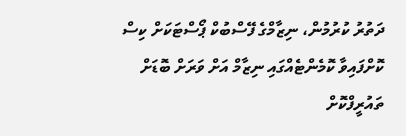ދަތުރު ކުރުމުން، ނިޒާމްގެ ފޭސްބުކް ޕޯސްޓަކަށް ކިސް ކޮށްފައިވާ ކޮމެންޓެއްގައި ނިޒާމް އަށް ވަރަށް ބޮޑަށް ތައުރީފްކޮށް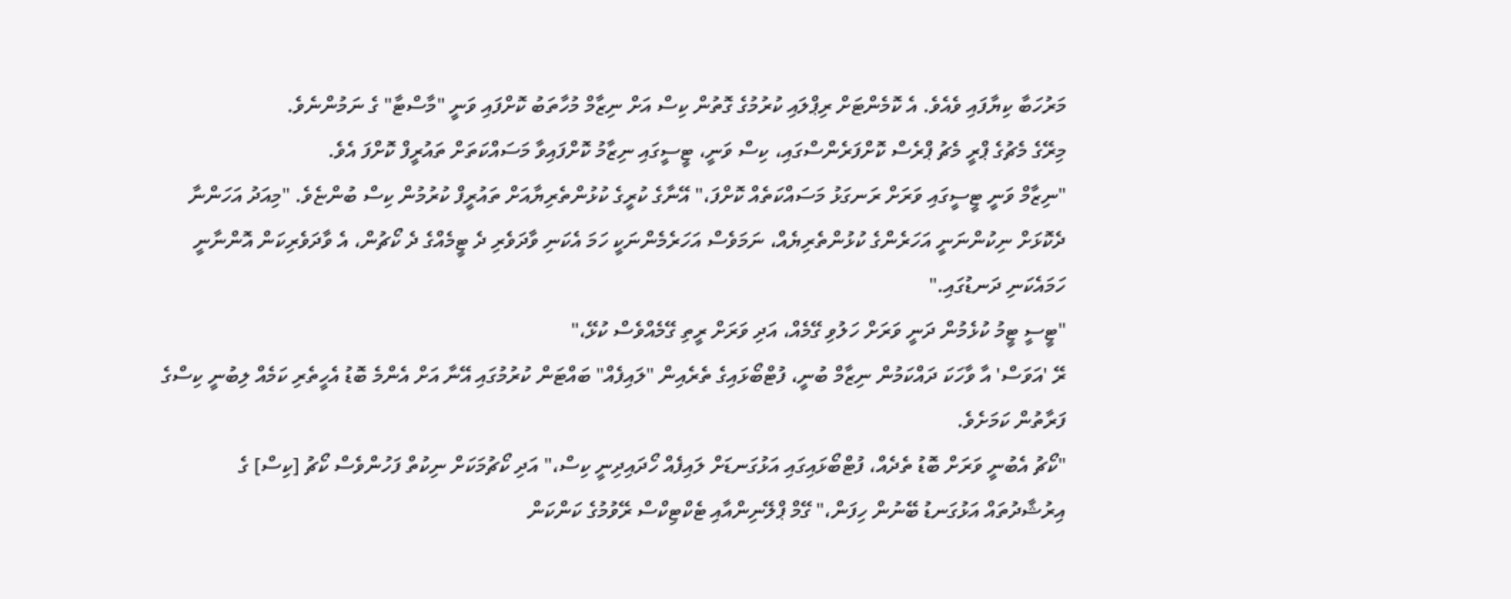މަރުހަބާ ކިޔާފައި ވެއެވެ. އެ ކޮމެންޓަށް ރިޕްލައި ކުރުމުގެ ގޮތުން ކިސް އަށް ނިޒާމް މުހާތަބު ކޮށްފައި ވަނީ "މާސްޓާ" ގެ ނަމުންނެވެ.
މިރޭގެ މެޗުގެ ޕްރީ މެޗު ޕްރެސް ކޮށްފަރެންސްގައި، ކިސް ވަނީ، ޓީސީގައި ނިޒާމު ކޮށްފައިވާ މަސައްކަތަށް ތައުރީފް ކޮށްފަ އެވެ.
"ނިޒާމް ވަނީ ޓީސީގައި ވަރަށް ރަނގަޅު މަސައްކަތެއް ކޮށްފަ،" އޭނާގެ ކުރީގެ ކުޅުންތެރިޔާއަށް ތައުރީފް ކުރުމުން ކިސް ބުންޏެވެ. "މިއަދު އަހަންނާ ދެކޮޅަށް ނިކުންނަނީ އަހަރެންގެ ކުޅުންތެރިޔެއް، ނަމަވެސް އަހަރެމެންނަކީ ހަމަ އެކަނި ވާދަވެރި ދެ ޓީމެއްގެ ދެ ކޯޗުން، އެ ވާދަވެރިކަން އޮންނާނީ ހަމައެކަނި ދަނޑުގައި."
"ޓީސީ ޓީމު ކުޅެމުން ދަނީ ވަރަށް ހަލުވި ގޭމެއް، އަދި ވަރަށް ރީތި ގޭމެއްވެސް ކުޅޭ،"
ރޭ 'އަވަސް' އާ ވާހަކަ ދައްކަމުން ނިޒާމް ބުނީ، ފުޓްބޯޅައިގެ ތެރެއިން "ލައިފެއް" ބައްޓަން ކުރުމުގައި އޭނާ އަށް އެންމެ ބޮޑު އެހީތެރި ކަމެއް ލިބުނީ ކިސްގެ ފަރާތުން ކަމަށެވެ.
"ކޯޗު އެބުނީ ވަރަށް ބޮޑު ތެދެއް، ފުޓްބޯޅައިގައި އަޅުގަނޑަށް ލައިފެއް ހޯދައިދިނީ ކިސް،" އަދި ކޯޗުމަކަށް ނިކުތް ފަހުންވެސް ކޯޗު [ކިސް] ގެ އިރުޝާދުތައް އަޅުގަނޑު ބޭނުން ހިފަން،" ގޭމް ޕްލޭނިންއާއި ޓެކްޓިކްސް ރޭވުމުގެ ކަންކަން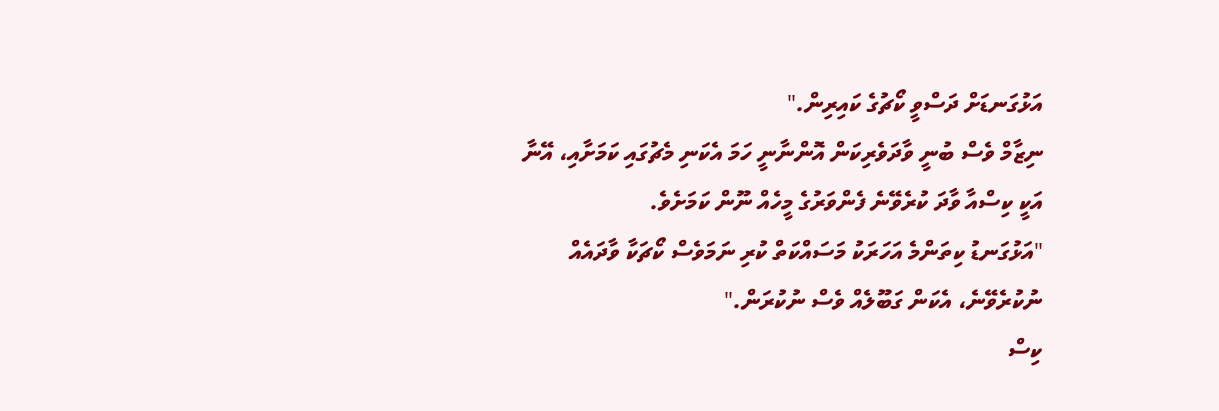އަޅުގަނޑަށް ދަސްވީ ކޯޗުގެ ކައިރިން."
ނިޒާމް ވެސް ބުނީ ވާދަވެރިކަން އޮންނާނީ ހަމަ އެކަނި މެޗުގައި ކަމަށާއި، އޭނާ އަކީ ކިސްއާ ވާދަ ކުރެވޭނެ ފެންވަރުގެ މީހެއް ނޫން ކަމަށެވެ.
"އަޅުގަނޑު ކިތަންމެ އަހަރަކު މަސައްކަތް ކުރި ނަމަވެސް ކޯޗަކާ ވާދައެއް ނުކުރެވޭނެ، އެކަން ގަބޫލެއް ވެސް ނުކުރަން."
ކިސް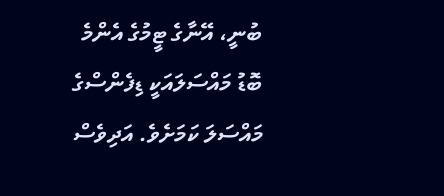ބުނީ، އޭނާގެ ޓީމުގެ އެންމެ ބޮޑު މައްސަލައަކީ ޑިފެންސްގެ މައްސަލަ ކަމަށެވެ. އަދިވެސް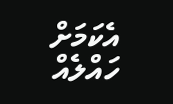އެކަމަށް ހައްލެއް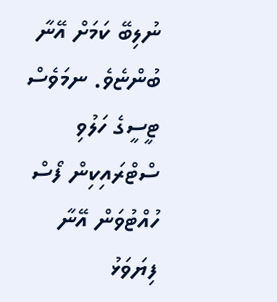ނުލިބޭ ކަމަށް އޭނާ ބުންޏެވެ. ނމަވެސް ޓީސީގެ ހަލުވި ސްޓްރައިކިން ފޯސް ހުއްޓުވަން އޭނާ ފިޔަވަޅު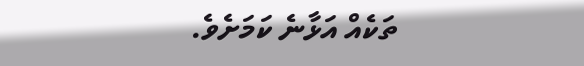ތަކެއް އަޅާނެ ކަމަށެވެ.